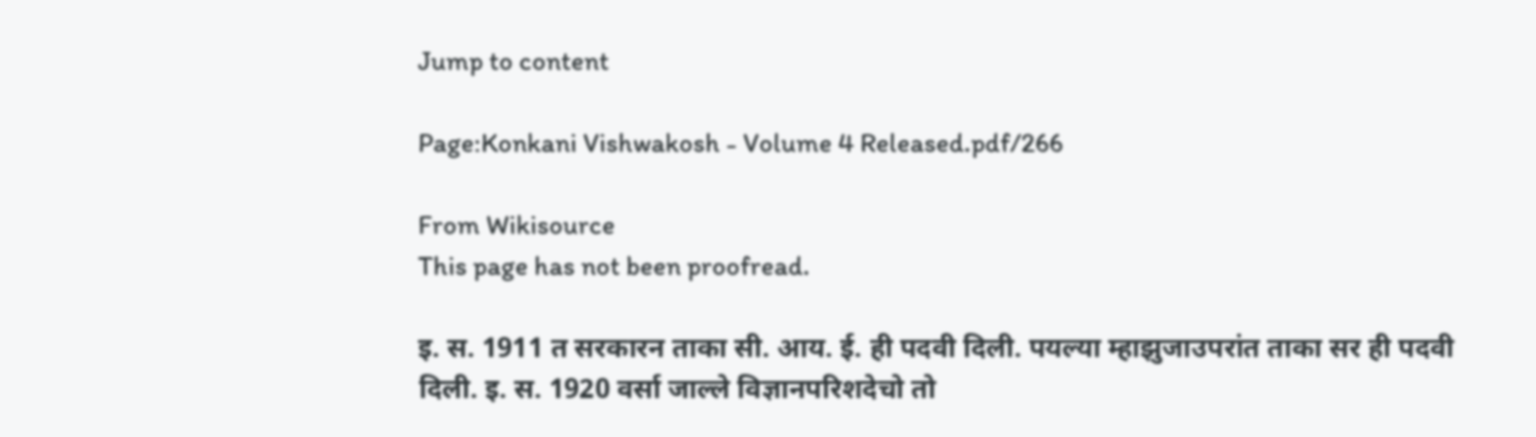Jump to content

Page:Konkani Vishwakosh - Volume 4 Released.pdf/266

From Wikisource
This page has not been proofread.

इ. स. 1911 त सरकारन ताका सी. आय. ई. ही पदवी दिली. पयल्या म्हाझुजाउपरांत ताका सर ही पदवी दिली. इ. स. 1920 वर्सा जाल्ले विज्ञानपरिशदेचो तो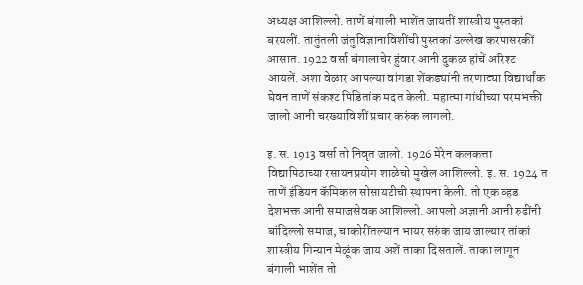अध्यक्ष आशिल्लो. ताणें बंगाली भाशेंत जायतीं शास्त्रीय पुस्तकां बरयलीं. तातुंतली जंतुविज्ञानाविशींची पुस्तकां उल्लेख करपासरकीं आसात. 1922 वर्सा बंगालाचेर हुंवार आनी दुकळ हांचें अरिश्ट आयलें. अशा वेळार आपल्या वांगडा शेंकड्यांनी तरणाट्या विद्यार्थांक घेवन ताणें संकश्ट पिडितांक मदत केली. महात्मा गांधीच्या परमभक्ती जालो आनी चरख्याविशीं प्रचार करुंक लागलो.

इ. स. 1913 वर्सा तो निवृत जालो. 1926 मेरेन कलकत्ता विद्यापिठाच्या रसायनप्रयोग शाळेचो मुखेल आशिल्लो. इ. स. 1924 त ताणें इंडियन कॅमिकल सोसायटीची स्थापना केली. तो एक व्हड देशभक्त आनी समाजसेवक आशिल्लो. आपलो अज्ञानी आनी रुढींनी बांदिल्लो समाज, चाकोरींतल्यान भायर सरुंक जाय जाल्यार तांकां शास्त्रीय गिन्यान मेळूंक जाय अशें ताका दिसतालें. ताका लागून बंगाली भाशेंत तो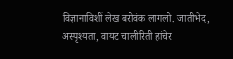विज्ञानाविशीं लेख बरोवंक लागलो. जातीभेद, अस्पृश्यता, वायट चालीरिती हांचेर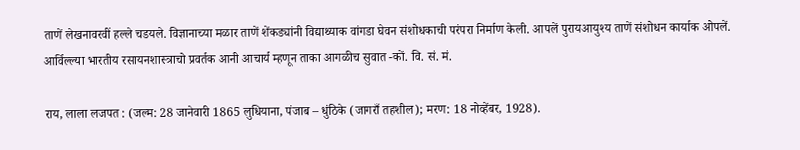ताणें लेखनावरवीं हल्ले चडयले. विज्ञानाच्या मळार ताणें शेंकड्यांनी विद्याथ्याक वांगडा घेवन संशोधकाची परंपरा निर्माण केली. आपलें पुरायआयुश्य ताणें संशोधन कार्याक ओपलें. आर्विल्ल्या भारतीय रसायनशास्त्राचो प्रवर्तक आनी आचार्य म्हणून ताका आगळीच सुवात -कों. वि. सं. मं.

राय, लाला लजपत : (जल्म: 28 जानेवारी 1865 लुधियाना, पंजाब – धुंठिके (जागराँ तहशील); मरण: 18 नोव्हेंबर, 1928).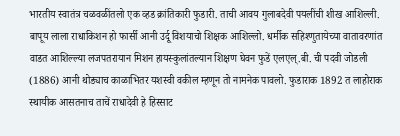भारतीय स्वातंत्र चळवळींतलो एक व्हड क्रांतिकारी फुडारी. ताची आवय गुलाबदेवी पयलींची शीख आशिल्ली. बापूय लाला राधाकिशन हो फार्सी आनी उर्दू विशयाचो शिक्षक आशिल्लो. धर्मीक सहिश्णुतायेच्या वातावरणांत वाडत आशिल्ल्या लजपतरायान मिशन हायस्कुलांतल्यान शिक्षण घेवन फुडें एलएल्.बी. ची पदवी जोडली (1886) आनी थोड्याच काळाभितर यशस्वी वकील म्हणून तो नामनेक पावलो. फुडाराक 1892 त लाहोराक स्थायीक आसतनाच ताचें राधादेवी हे हिस्साट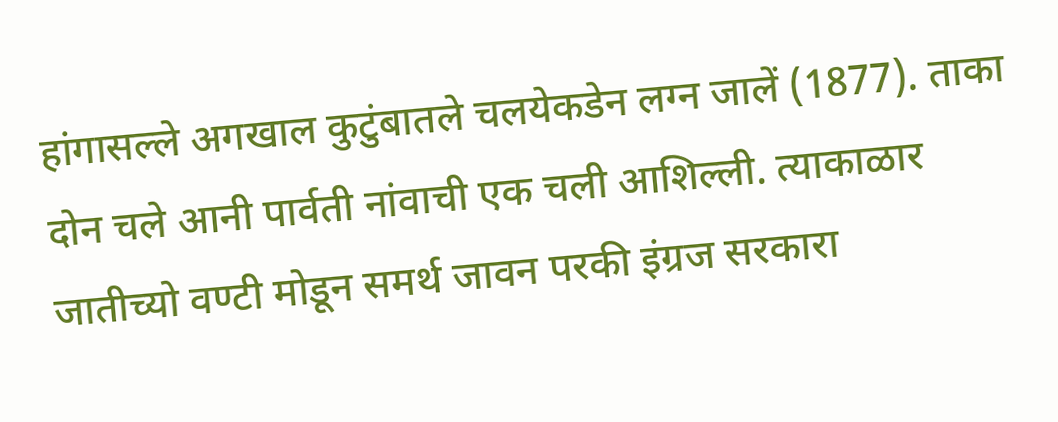हांगासल्ले अगखाल कुटुंबातले चलयेकडेन लग्न जालें (1877). ताका दोन चले आनी पार्वती नांवाची एक चली आशिल्ली. त्याकाळार जातीच्यो वण्टी मोडून समर्थ जावन परकी इंग्रज सरकारा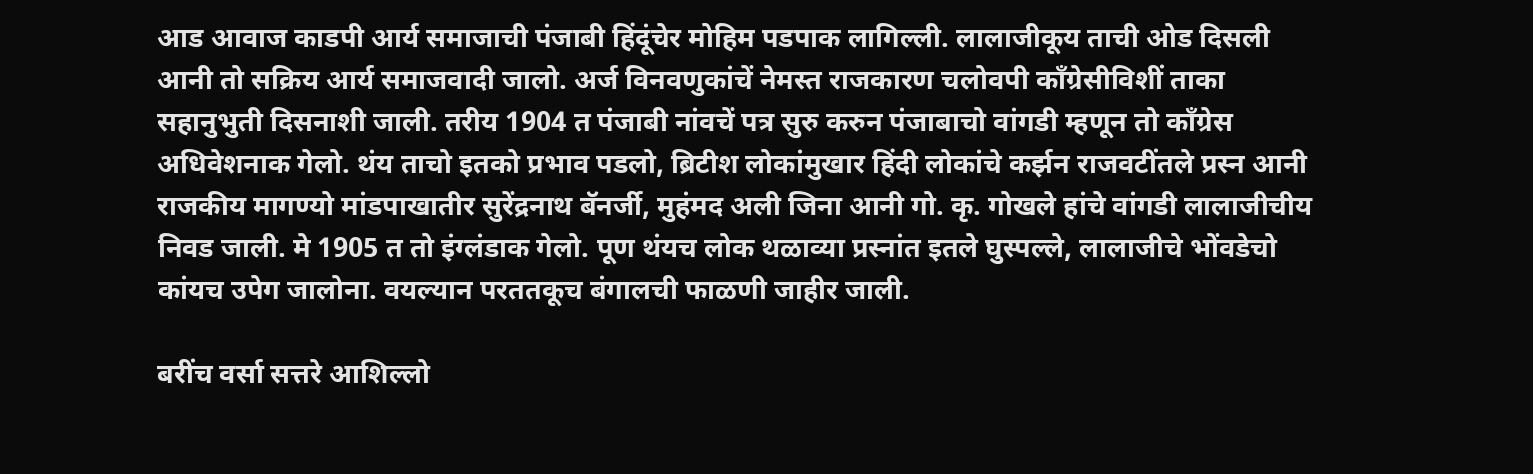आड आवाज काडपी आर्य समाजाची पंजाबी हिंदूंचेर मोहिम पडपाक लागिल्ली. लालाजीकूय ताची ओड दिसली आनी तो सक्रिय आर्य समाजवादी जालो. अर्ज विनवणुकांचें नेमस्त राजकारण चलोवपी काँग्रेसीविशीं ताका सहानुभुती दिसनाशी जाली. तरीय 1904 त पंजाबी नांवचें पत्र सुरु करुन पंजाबाचो वांगडी म्हणून तो काँग्रेस अधिवेशनाक गेलो. थंय ताचो इतको प्रभाव पडलो, ब्रिटीश लोकांमुखार हिंदी लोकांचे कर्झन राजवटींतले प्रस्न आनी राजकीय मागण्यो मांडपाखातीर सुरेंद्रनाथ बॅनर्जी, मुहंमद अली जिना आनी गो. कृ. गोखले हांचे वांगडी लालाजीचीय निवड जाली. मे 1905 त तो इंग्लंडाक गेलो. पूण थंयच लोक थळाव्या प्रस्नांत इतले घुस्पल्ले, लालाजीचे भोंवडेचो कांयच उपेग जालोना. वयल्यान परततकूच बंगालची फाळणी जाहीर जाली.

बरींच वर्सा सत्तरे आशिल्लो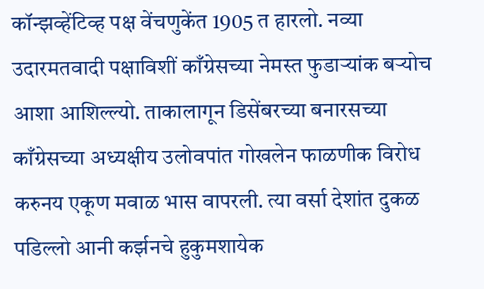कॉन्झव्हेंटिव्ह पक्ष वेंचणुकेंत 1905 त हारलो. नव्या उदारमतवादी पक्षाविशीं काँग्रेसच्या नेमस्त फुडाऱ्यांक बऱ्योच आशा आशिल्ल्यो. ताकालागून डिसेंबरच्या बनारसच्या काँग्रेसच्या अध्यक्षीय उलोवपांत गोखलेन फाळणीक विरोध करुनय एकूण मवाळ भास वापरली. त्या वर्सा देशांत दुकळ पडिल्लो आनी कर्झनचे हुकुमशायेक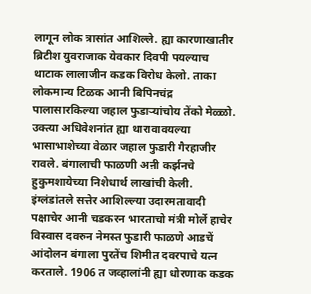लागून लोक त्रासांत आशिल्ले. ह्या कारणाखातीर ब्रिटीश युवराजाक येवकार दिवपी पयल्याच थाटाक लालाजीन कडक विरोध केलो. ताका लोकमान्य टिळक आनी बिपिनचंद्र पालासारकिल्या जहाल फुडाऱ्यांचोय तेंको मेळ्ळो. उक्त्या अधिवेशनांत ह्या थारावावयल्या भासाभाशेच्या वेळार जहाल फुडारी गैरहाजीर रावले. बंगालाची फाळणी अऩी कर्झनचे हुकुमशायेच्या निशेधार्थ लाखांची केली. इंग्लंडांतले सत्तेर आशिल्ल्या उदारमतावादी पक्षाचेर आनी चडकरन भारताचो मंत्री मोर्ले हाचेर विस्वास दवरुन नेमस्त फुडारी फाळणे आडचें आंदोलन बंगाला पुरतेंच शिमीत दवरपाचे यत्न करताले. 1906 त जव्हालांनी ह्या धोरणाक कडक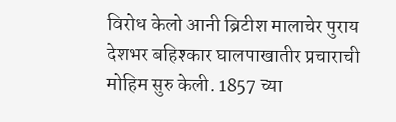विरोध केलो आनी ब्रिटीश मालाचेर पुराय देशभर बहिश्कार घालपाखातीर प्रचाराची मोहिम सुरु केली. 1857 च्या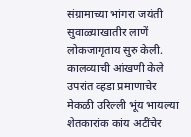संग्रामाच्या भांगरा जयंती सुवाळ्याखातीर लाणें लोकजागृताय सुरु केली. कालव्याची आंखणी केले उपरांत व्हडा प्रमाणाचेर मेकळी उरिल्ली भूंय भायल्या शेतकारांक कांय अटींचेर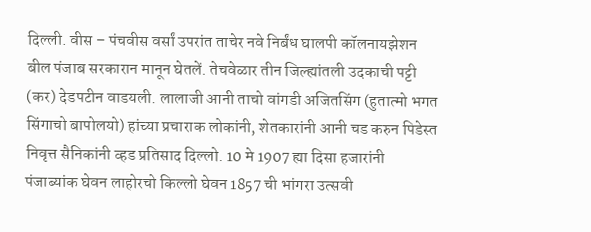दिल्ली. वीस – पंचवीस वर्सां उपरांत ताचेर नवे निर्बंध घालपी कॉलनायझेशन बील पंजाब सरकारान मानून घेतलें. तेचवेळार तीन जिल्ह्यांतली उदकाची पट्टी (कर) देडपटीन वाडयली. लालाजी आनी ताचो वांगडी अजितसिंग (हुतात्मो भगत सिंगाचो बापोलयो) हांच्या प्रचाराक लोकांनी, शेतकारांनी आनी चड करुन पिडेस्त निवृत्त सैनिकांनी व्हड प्रतिसाद दिल्लो. 10 मे 1907 ह्या दिसा हजारांनी पंजाब्यांक घेवन लाहोरचो किल्लो घेवन 1857 ची भांगरा उत्सवी